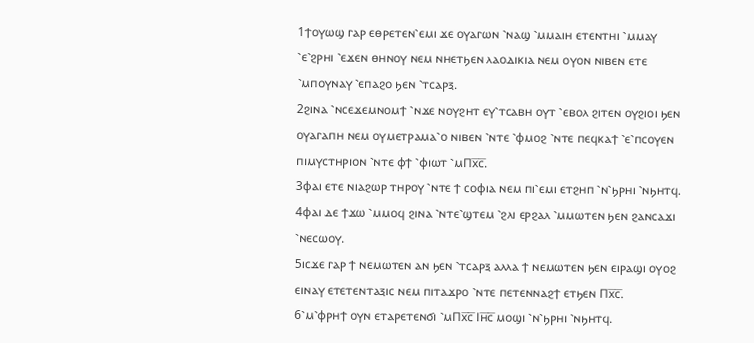1ϯⲟⲩⲱϣ ⲅⲁⲣ ⲉⲑⲣⲉⲧⲉⲛ⳿ⲉⲙⲓ ϫⲉ ⲟⲩⲁⲅⲱⲛ ⳿ⲛⲁϣ ⳿ⲙⲙⲁⲓⲏ ⲉⲧⲉⲛⲧⲏⲓ ⳿ⲙⲙⲁⲩ ⳿ⲉ⳿ϩⲣⲏⲓ ⳿ⲉϫⲉⲛ ⲑⲏⲛⲟⲩ ⲛⲉⲙ ⲛⲏⲉⲧϧⲉⲛ ⲗⲁⲟⲇⲓⲕⲓⲁ ⲛⲉⲙ ⲟⲩⲟⲛ ⲛⲓⲃⲉⲛ ⲉⲧⲉ ⳿ⲙⲡⲟⲩⲛⲁⲩ ⳿ⲉⲡⲁϩⲟ ϧⲉⲛ ⳿ⲧⲥⲁⲣⲝ.
2ϩⲓⲛⲁ ⳿ⲛⲥⲉϫⲉⲙⲛⲟⲙϯ ⳿ⲛϫⲉ ⲛⲟⲩϩⲏⲧ ⲉⲩ⳿ⲧⲥⲁⲃⲏ ⲟⲩⲧ ⳿ⲉⲃⲟⲗ ϩⲓⲧⲉⲛ ⲟⲩϩⲓⲟⲓ ϧⲉⲛ ⲟⲩⲁⲅⲁⲡⲏ ⲛⲉⲙ ⲟⲩⲙⲉⲧⲣⲁⲙⲁ⳿ⲟ ⲛⲓⲃⲉⲛ ⳿ⲛⲧⲉ ⳿ⲫⲙⲟϩ ⳿ⲛⲧⲉ ⲡⲉϥⲕⲁϯ ⳿ⲉ⳿ⲡⲥⲟⲩⲉⲛ ⲡⲓⲙⲩⲥⲧⲏⲣⲓⲟⲛ ⳿ⲛⲧⲉ ⲫϯ ⳿ⲫⲓⲱⲧ ⳿ⲙⲠⲭ̅ⲥ̅.
3ⲫⲁⲓ ⲉⲧⲉ ⲛⲓⲁϩⲱⲣ ⲧⲏⲣⲟⲩ ⳿ⲛⲧⲉ ϯ ⲥⲟⲫⲓⲁ ⲛⲉⲙ ⲡⲓ⳿ⲉⲙⲓ ⲉⲧϩⲏⲡ ⳿ⲛ⳿ϧⲣⲏⲓ ⳿ⲛϧⲏⲧϥ.
4ⲫⲁⲓ ⲇⲉ ϯϫⲱ ⳿ⲙⲙⲟϥ ϩⲓⲛⲁ ⳿ⲛⲧⲉ⳿ϣⲧⲉⲙ ⳿ϩⲗⲓ ⲉⲣϩⲁⲗ ⳿ⲙⲙⲱⲧⲉⲛ ϧⲉⲛ ϩⲁⲛⲥⲁϫⲓ ⳿ⲛⲉⲥⲱⲟⲩ.
5ⲓⲥϫⲉ ⲅⲁⲣ ϯ ⲛⲉⲙⲱⲧⲉⲛ ⲁⲛ ϧⲉⲛ ⳿ⲧⲥⲁⲣⲝ ⲁⲗⲗⲁ ϯ ⲛⲉⲙⲱⲧⲉⲛ ϧⲉⲛ ⲉⲓⲣⲁϣⲓ ⲟⲩⲟϩ ⲉⲓⲛⲁⲩ ⲉⲧⲉⲧⲉⲛⲧⲁⲝⲓⲥ ⲛⲉⲙ ⲡⲓⲧⲁϫⲣⲟ ⳿ⲛⲧⲉ ⲡⲉⲧⲉⲛⲛⲁϩϯ ⲉⲧϧⲉⲛ Ⲡⲭ̅ⲥ̅.
6⳿ⲙ⳿ⲫⲣⲏϯ ⲟⲩⲛ ⲉⲧⲁⲣⲉⲧⲉⲛϭⲓ ⳿ⲙⲠⲭ̅ⲥ̅ Ⲓⲏ̅ⲥ̅ ⲙⲟϣⲓ ⳿ⲛ⳿ϧⲣⲏⲓ ⳿ⲛϧⲏⲧϥ.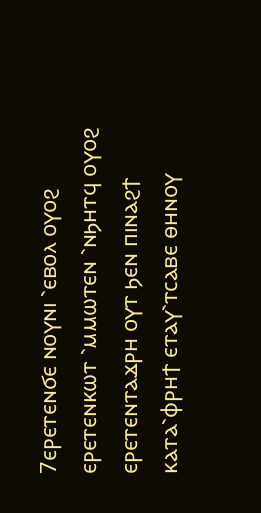7ⲉⲣⲉⲧⲉⲛϭⲉ ⲛⲟⲩⲛⲓ ⳿ⲉⲃⲟⲗ ⲟⲩⲟϩ ⲉⲣⲉⲧⲉⲛⲕⲱⲧ ⳿ⲙⲙⲱⲧⲉⲛ ⳿ⲛϧⲏⲧϥ ⲟⲩⲟϩ ⲉⲣⲉⲧⲉⲛⲧⲁϫⲣⲏ ⲟⲩⲧ ϧⲉⲛ ⲡⲓⲛⲁϩϯ ⲕⲁⲧⲁ⳿ⲫⲣⲏϯ ⲉⲧⲁⲩ⳿ⲧⲥⲁⲃⲉ ⲑⲏⲛⲟⲩ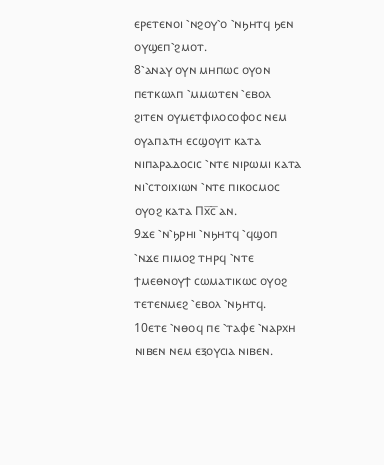ⲉⲣⲉⲧⲉⲛⲟⲓ ⳿ⲛϩⲟⲩ⳿ⲟ ⳿ⲛϧⲏⲧϥ ϧⲉⲛ ⲟⲩϣⲉⲡ⳿ϩⲙⲟⲧ.
8⳿ⲁⲛⲁⲩ ⲟⲩⲛ ⲙⲏⲡⲱⲥ ⲟⲩⲟⲛ ⲡⲉⲧⲕⲱⲗⲡ ⳿ⲙⲙⲱⲧⲉⲛ ⳿ⲉⲃⲟⲗ ϩⲓⲧⲉⲛ ⲟⲩⲙⲉⲧⲫⲓⲗⲟⲥⲟⲫⲟⲥ ⲛⲉⲙ ⲟⲩⲁⲡⲁⲧⲏ ⲉⲥϣⲟⲩⲓⲧ ⲕⲁⲧⲁ ⲛⲓⲡⲁⲣⲁⲇⲟⲥⲓⲥ ⳿ⲛⲧⲉ ⲛⲓⲣⲱⲙⲓ ⲕⲁⲧⲁ ⲛⲓ⳿ⲥⲧⲟⲓⲭⲓⲱⲛ ⳿ⲛⲧⲉ ⲡⲓⲕⲟⲥⲙⲟⲥ ⲟⲩⲟϩ ⲕⲁⲧⲁ Ⲡⲭ̅ⲥ̅ ⲁⲛ.
9ϫⲉ ⳿ⲛ⳿ϧⲣⲏⲓ ⳿ⲛϧⲏⲧϥ ⳿ϥϣⲟⲡ ⳿ⲛϫⲉ ⲡⲓⲙⲟϩ ⲧⲏⲣϥ ⳿ⲛⲧⲉ ϯⲙⲉⲑⲛⲟⲩϯ ⲥⲱⲙⲁⲧⲓⲕⲱⲥ ⲟⲩⲟϩ ⲧⲉⲧⲉⲛⲙⲉϩ ⳿ⲉⲃⲟⲗ ⳿ⲛϧⲏⲧϥ.
10ⲉⲧⲉ ⳿ⲛⲑⲟϥ ⲡⲉ ⳿ⲧⲁⲫⲉ ⳿ⲛⲁⲣⲭⲏ ⲛⲓⲃⲉⲛ ⲛⲉⲙ ⲉⲝⲟⲩⲥⲓⲁ ⲛⲓⲃⲉⲛ.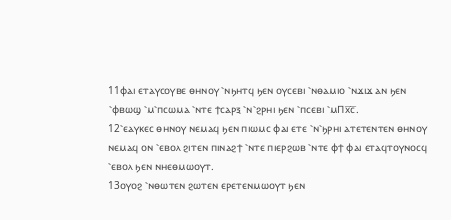11ⲫⲁⲓ ⲉⲧⲁⲩⲥⲟⲩⲃⲉ ⲑⲏⲛⲟⲩ ⳿ⲛϧⲏⲧϥ ϧⲉⲛ ⲟⲩⲥⲉⲃⲓ ⳿ⲛⲑⲁⲙⲓⲟ ⳿ⲛϫⲓϫ ⲁⲛ ϧⲉⲛ ⳿ⲫⲃⲱϣ ⳿ⲙ⳿ⲡⲥⲱⲙⲁ ⳿ⲛⲧⲉ ϯⲥⲁⲣⲝ ⳿ⲛ⳿ϩⲣⲏⲓ ϧⲉⲛ ⳿ⲡⲥⲉⲃⲓ ⳿ⲙⲠⲭ̅ⲥ̅.
12⳿ⲉⲁⲩⲕⲉⲥ ⲑⲏⲛⲟⲩ ⲛⲉⲙⲁϥ ϧⲉⲛ ⲡⲓⲱⲙⲥ ⲫⲁⲓ ⲉⲧⲉ ⳿ⲛ⳿ϧⲣⲏⲓ ⲁⲧⲉⲧⲉⲛⲧⲉⲛ ⲑⲏⲛⲟⲩ ⲛⲉⲙⲁϥ ⲟⲛ ⳿ⲉⲃⲟⲗ ϩⲓⲧⲉⲛ ⲡⲓⲛⲁϩϯ ⳿ⲛⲧⲉ ⲡⲓⲉⲣϩⲱⲃ ⳿ⲛⲧⲉ ⲫϯ ⲫⲁⲓ ⲉⲧⲁϥⲧⲟⲩⲛⲟⲥϥ ⳿ⲉⲃⲟⲗ ϧⲉⲛ ⲛⲏⲉⲑⲙⲱⲟⲩⲧ.
13ⲟⲩⲟϩ ⳿ⲛⲑⲱⲧⲉⲛ ϩⲱⲧⲉⲛ ⲉⲣⲉⲧⲉⲛⲙⲱⲟⲩⲧ ϧⲉⲛ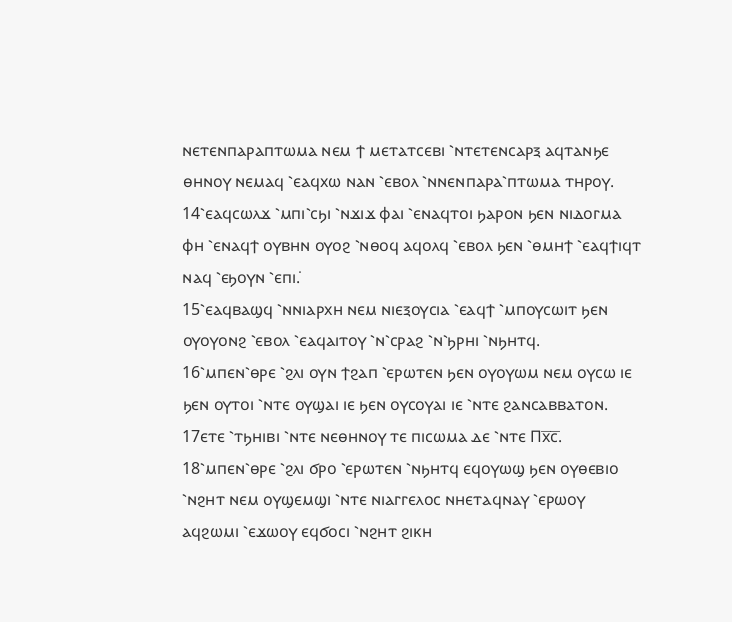ⲛⲉⲧⲉⲛⲡⲁⲣⲁⲡⲧⲱⲙⲁ ⲛⲉⲙ ϯ ⲙⲉⲧⲁⲧⲥⲉⲃⲓ ⳿ⲛⲧⲉⲧⲉⲛⲥⲁⲣⲝ ⲁϥⲧⲁⲛϧⲉ ⲑⲏⲛⲟⲩ ⲛⲉⲙⲁϥ ⳿ⲉⲁϥⲭⲱ ⲛⲁⲛ ⳿ⲉⲃⲟⲗ ⳿ⲛⲛⲉⲛⲡⲁⲣⲁ⳿ⲡⲧⲱⲙⲁ ⲧⲏⲣⲟⲩ.
14⳿ⲉⲁϥⲥⲱⲗϫ ⳿ⲙⲡⲓ⳿ⲥϧⲓ ⳿ⲛϫⲓϫ ⲫⲁⲓ ⳿ⲉⲛⲁϥⲧⲟⲓ ϧⲁⲣⲟⲛ ϧⲉⲛ ⲛⲓⲇⲟⲅⲙⲁ ⲫⲏ ⳿ⲉⲛⲁϥϯ ⲟⲩⲃⲏⲛ ⲟⲩⲟϩ ⳿ⲛⲑⲟϥ ⲁϥⲟⲗϥ ⳿ⲉⲃⲟⲗ ϧⲉⲛ ⳿ⲑⲙⲏϯ ⳿ⲉⲁϥϯⲓϥⲧ ⲛⲁϥ ⳿ⲉϧⲟⲩⲛ ⳿ⲉⲡⲓ.̇
15⳿ⲉⲁϥⲃⲁϣϥ ⳿ⲛⲛⲓⲁⲣⲭⲏ ⲛⲉⲙ ⲛⲓⲉⲝⲟⲩⲥⲓⲁ ⳿ⲉⲁϥϯ ⳿ⲙⲡⲟⲩⲥⲱⲓⲧ ϧⲉⲛ ⲟⲩⲟⲩⲟⲛϩ ⳿ⲉⲃⲟⲗ ⳿ⲉⲁϥⲁⲓⲧⲟⲩ ⳿ⲛ⳿ⲥⲣⲁϩ ⳿ⲛ⳿ϧⲣⲏⲓ ⳿ⲛϧⲏⲧϥ.
16⳿ⲙⲡⲉⲛ⳿ⲑⲣⲉ ⳿ϩⲗⲓ ⲟⲩⲛ ϯϩⲁⲡ ⳿ⲉⲣⲱⲧⲉⲛ ϧⲉⲛ ⲟⲩⲟⲩⲱⲙ ⲛⲉⲙ ⲟⲩⲥⲱ ⲓⲉ ϧⲉⲛ ⲟⲩⲧⲟⲓ ⳿ⲛⲧⲉ ⲟⲩϣⲁⲓ ⲓⲉ ϧⲉⲛ ⲟⲩⲥⲟⲩⲁⲓ ⲓⲉ ⳿ⲛⲧⲉ ϩⲁⲛⲥⲁⲃⲃⲁⲧⲟⲛ.
17ⲉⲧⲉ ⳿ⲧϧⲏⲓⲃⲓ ⳿ⲛⲧⲉ ⲛⲉⲑⲏⲛⲟⲩ ⲧⲉ ⲡⲓⲥⲱⲙⲁ ⲇⲉ ⳿ⲛⲧⲉ Ⲡⲭ̅ⲥ̅.
18⳿ⲙⲡⲉⲛ⳿ⲑⲣⲉ ⳿ϩⲗⲓ ϭⲣⲟ ⳿ⲉⲣⲱⲧⲉⲛ ⳿ⲛϧⲏⲧϥ ⲉϥⲟⲩⲱϣ ϧⲉⲛ ⲟⲩⲑⲉⲃⲓⲟ ⳿ⲛϩⲏⲧ ⲛⲉⲙ ⲟⲩϣⲉⲙϣⲓ ⳿ⲛⲧⲉ ⲛⲓⲁⲅⲅⲉⲗⲟⲥ ⲛⲏⲉⲧⲁϥⲛⲁⲩ ⳿ⲉⲣⲱⲟⲩ ⲁϥϩⲱⲙⲓ ⳿ⲉϫⲱⲟⲩ ⲉϥϭⲟⲥⲓ ⳿ⲛϩⲏⲧ ϩⲓⲕⲏ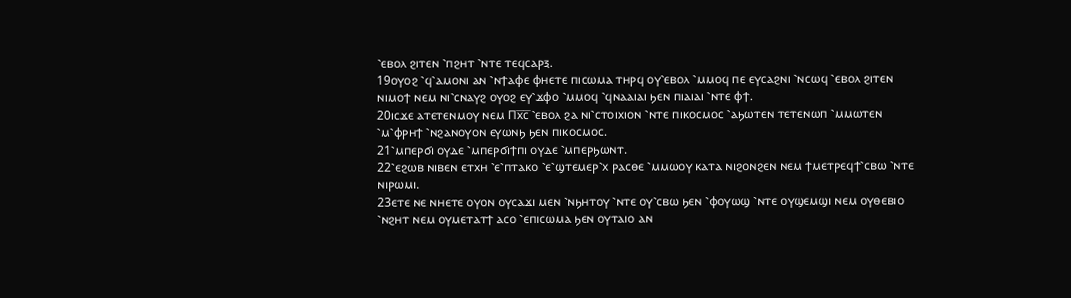⳿ⲉⲃⲟⲗ ϩⲓⲧⲉⲛ ⳿ⲡϩⲏⲧ ⳿ⲛⲧⲉ ⲧⲉϥⲥⲁⲣⲝ.
19ⲟⲩⲟϩ ⳿ϥ⳿ⲁⲙⲟⲛⲓ ⲁⲛ ⳿ⲛϯⲁⲫⲉ ⲫⲏⲉⲧⲉ ⲡⲓⲥⲱⲙⲁ ⲧⲏⲣϥ ⲟⲩ⳿ⲉⲃⲟⲗ ⳿ⲙⲙⲟϥ ⲡⲉ ⲉⲩⲥⲁϩⲛⲓ ⳿ⲛⲥⲱϥ ⳿ⲉⲃⲟⲗ ϩⲓⲧⲉⲛ ⲛⲓⲙⲟϯ ⲛⲉⲙ ⲛⲓ⳿ⲥⲛⲁⲩϩ ⲟⲩⲟϩ ⲉⲩ⳿ϫⲫⲟ ⳿ⲙⲙⲟϥ ⳿ϥⲛⲁⲁⲓⲁⲓ ϧⲉⲛ ⲡⲓⲁⲓⲁⲓ ⳿ⲛⲧⲉ ⲫϯ.
20ⲓⲥϫⲉ ⲁⲧⲉⲧⲉⲛⲙⲟⲩ ⲛⲉⲙ Ⲡⲭ̅ⲥ̅ ⳿ⲉⲃⲟⲗ ϩⲁ ⲛⲓ⳿ⲥⲧⲟⲓⲭⲓⲟⲛ ⳿ⲛⲧⲉ ⲡⲓⲕⲟⲥⲙⲟⲥ ⳿ⲁϧⲱⲧⲉⲛ ⲧⲉⲧⲉⲛⲱⲡ ⳿ⲙⲙⲱⲧⲉⲛ ⳿ⲙ⳿ⲫⲣⲏϯ ⳿ⲛϩⲁⲛⲟⲩⲟⲛ ⲉⲩⲱⲛϧ ϧⲉⲛ ⲡⲓⲕⲟⲥⲙⲟⲥ.
21⳿ⲙⲡⲉⲣϭⲓ ⲟⲩⲇⲉ ⳿ⲙⲡⲉⲣϭⲓϯⲡⲓ ⲟⲩⲇⲉ ⳿ⲙⲡⲉⲣϧⲱⲛⲧ.
22⳿ⲉϩⲱⲃ ⲛⲓⲃⲉⲛ ⲉⲧⲭⲏ ⳿ⲉ⳿ⲡⲧⲁⲕⲟ ⳿ⲉ⳿ϣⲧⲉⲙⲉⲣ⳿ⲭ ⲣⲁⲥⲑⲉ ⳿ⲙⲙⲱⲟⲩ ⲕⲁⲧⲁ ⲛⲓϩⲟⲛϩⲉⲛ ⲛⲉⲙ ϯⲙⲉⲧⲣⲉϥϯ⳿ⲥⲃⲱ ⳿ⲛⲧⲉ ⲛⲓⲣⲱⲙⲓ.
23ⲉⲧⲉ ⲛⲉ ⲛⲏⲉⲧⲉ ⲟⲩⲟⲛ ⲟⲩⲥⲁϫⲓ ⲙⲉⲛ ⳿ⲛϧⲏⲧⲟⲩ ⳿ⲛⲧⲉ ⲟⲩ⳿ⲥⲃⲱ ϧⲉⲛ ⳿ⲫⲟⲩⲱϣ ⳿ⲛⲧⲉ ⲟⲩϣⲉⲙϣⲓ ⲛⲉⲙ ⲟⲩⲑⲉⲃⲓⲟ ⳿ⲛϩⲏⲧ ⲛⲉⲙ ⲟⲩⲙⲉⲧⲁⲧϯ ⲁⲥⲟ ⳿ⲉⲡⲓⲥⲱⲙⲁ ϧⲉⲛ ⲟⲩⲧⲁⲓⲟ ⲁⲛ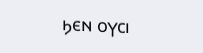ϧⲉⲛ ⲟⲩⲥⲓ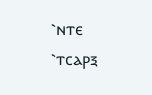⳿ⲛⲧⲉ ⳿ⲧⲥⲁⲣⲝ